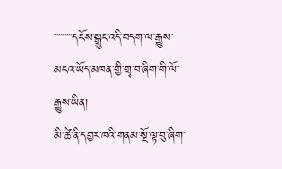་་་་་་་་་དངོས་སྒྲུང་འདི་བདག་ལ་རྒྱུས་མངའ་ཡོད་མཁན་གྱི་གྲྭ་བ་ཞིག་གི་ལོ་རྒྱུས་ཡིན།
མི་ཚེ་ནི་དབྱར་ཁའི་གནམ་སྔོ་ལྟ་བུ་ཞིག་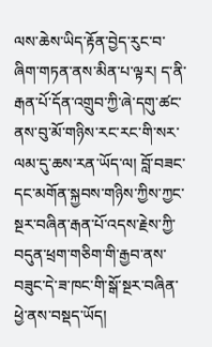ལས་ཆེས་ཡིད་རྟོན་བྱེད་རུང་བ་ཞིག་གཏན་ནས་མིན་པ་ལྟར། ད་ནི་རྒན་པོ་དོན་འགྲུབ་ཀྱི་ཞེ་དགུ་ཚང་ནས་བུ་མོ་གཉིས་རང་རང་གི་སར་ལམ་དུ་ཆས་རན་ཡོད་ལ། བློ་བཟང་དང་མགོན་སྐྱབས་གཉིས་ཀྱིས་ཀྱང་སྔར་བཞིན་རྒན་པོ་འདས་རྗེས་ཀྱི་བདུན་ཕྲག་གཅིག་གི་རྒྱབ་ནས་བཟུང་དེ་ཟ་ཁང་གི་སྒོ་སྔར་བཞིན་ཕྱེ་ནས་བསྡད་ཡོད།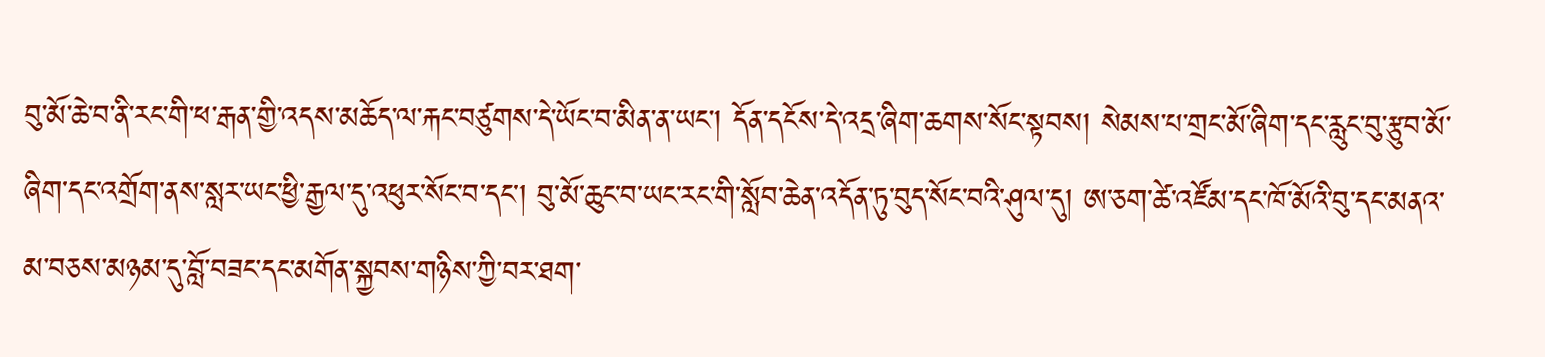བུ་མོ་ཆེ་བ་ནི་རང་གི་ཕ་རྒན་གྱི་འདས་མཆོད་ལ་རྐང་བཙུགས་དེ་ཡོང་བ་མིན་ན་ཡང་། དོན་དངོས་དེ་འདྲ་ཞིག་ཆགས་སོང་སྟབས། སེམས་པ་གྲང་མོ་ཞིག་དང་རླུང་བུ་རྩུབ་མོ་ཞིག་དང་འགྲོག་ནས་སླར་ཡང་ཕྱི་རྒྱལ་དུ་འཕུར་སོང་བ་དང་། བུ་མོ་ཆུང་བ་ཡང་རང་གི་སློབ་ཆེན་འདོན་ཏུ་བུད་སོང་བའི་ཤུལ་དུ། ཨ་ཅག་ཚེ་འཛོམ་དང་ཁོ་མོའི་བུ་དང་མནའ་མ་བཅས་མཉམ་དུ་བློ་བཟང་དང་མགོན་སྐྱབས་གཉིས་ཀྱི་བར་ཐག་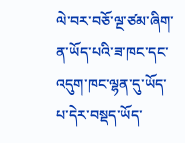ལེ་བར་བཅོ་ལྔ་ཙམ་ཞིག་ན་ཡོད་པའི་ཟ་ཁང་དང་འདུག་ཁང་ལྷན་དུ་ཡོད་པ་དེར་བསྡད་ཡོད་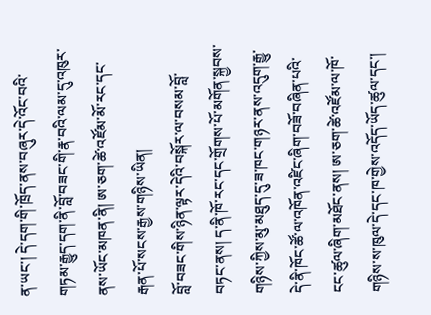ན་ཡང་། དེ་དག་གི་ཁྲོད་ནས་བཞུར་དེ་འོང་བའི་གཏམ་རྒྱུད་དག་ནི་བློ་བཟང་གི་རྣ་བའི་ལམ་དུ་འཁུར་ནས་ཡོང་མཁན་ནི། ཨ་ཅག་ཚེ་འཛོམ་མོ་རང་དང་རྒན་པོ་སངས་རྒྱས་གཉིས་ཡིན།
བློ་བཟང་གིས་ཉིན་ལྟར་དེའི་བསྐོར་ལ་བསམ་བློ་བཏང་ནས། ད་ནི་ཁོ་རང་དང་གྲོགས་པོ་མགོན་སྐྱབས་གཉིས་ཀྱིས་མུ་མཐུད་དུ་ཟ་ཁང་གཉར་ནས་འདུག་རྒྱུ་དེ་ནི་ཁོང་ཚོ་ལ་འཁོན་འཛིང་ཞིག་བཟོ་བཞིན་པའི་ངང་ཚུལ་ཞིག་མཐོང་ནས། ཨ་ཅག་ཚེ་འཛོམ་ལ་ཁོ་གཉིས་ས་ཁུལ་དེ་དང་ཁ་གྱེས་འདོད་ཡོད་ཚུལ་དང་།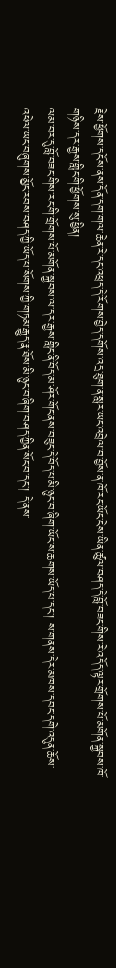རྗེས་ཕྱོགས་དངོས་ནས་དོན་དག་གལ་ཆེན་རེ་དང་འཕྲད་དེ་རོགས་བྱེད་དགོས་འདྲ་ཐུག་ན་སླར་ཡང་འབྲེལ་བ་བྱོས་ན་ཁོ་རང་ཡོང་ངེས་ཡིན་ཚུལ་བཤད་དེ་བློ་བཟང་གིས་རེ་འདོད་ལྟར་གྲོགས་པོ་མགོན་སྐྱབས་ཁོ་གཉིས་དར་རྒྱས་གླིང་གི་ཕྱོགས་སུ་ཕྱིན།
ལམ་བར་དུ་བློ་བཟང་གིས་རང་གི་གྲོགས་པོ་མགོན་སྐྱབས་ལ་དར་རྒྱས་གླིང་ནི་བོད་མ་ཤོར་གོང་ནས་བཟུང་དེ་བོད་པ་མི་ཉུང་བ་ཞིག་ཡོང་ས་ཆགས་ཡོད་པ་དང་། ས་གནས་དེར་མཁས་དབང་དགེ་འདུན་ཆོས་འཕེལ་ཡང་བཞུགས་མྱོང་རབས་བཤད་ཀྱི་ཡོད་པ་སོགས་ཀྱི་གཏམ་རྒྱུད་རྣ་ཐོས་མི་ཉུང་བ་ཞིག་བཤད་ཀྱིན་སོང་བ་དང་། དེ་ནས་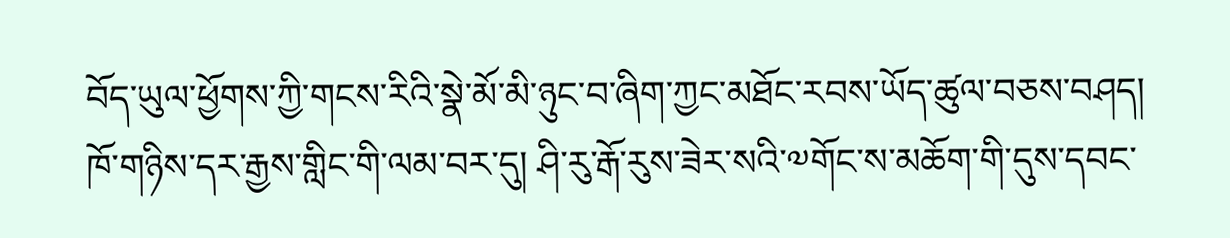བོད་ཡུལ་ཕྱོགས་ཀྱི་གངས་རིའི་སྣེ་མོ་མི་ཉུང་བ་ཞིག་ཀྱང་མཐོང་རབས་ཡོད་ཚུལ་བཅས་བཤད།
ཁོ་གཉིས་དར་རྒྱས་གླིང་གི་ལམ་བར་དུ། ཤི་རུ་རྒོ་རུས་ཟེར་སའི་༧གོང་ས་མཆོག་གི་དུས་དབང་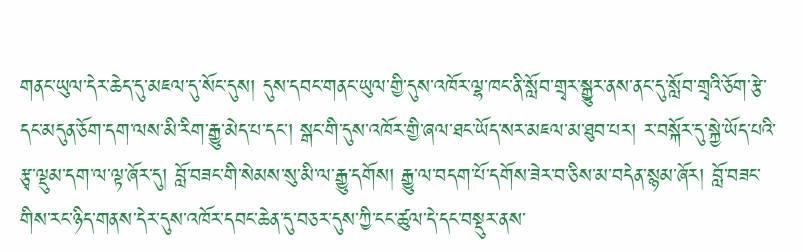གནང་ཡུལ་དེར་ཆེད་དུ་མཇལ་དུ་སོང་དུས། དུས་དབང་གནང་ཡུལ་གྱི་དུས་འཁོར་ལྷ་ཁང་ནི་སློབ་གྲྭར་སྒྱུར་ནས་ནང་དུ་སློབ་གྲྭའི་ཅོག་རྩེ་དང་མདུན་ཅོག་དག་ལས་མི་རིག་རྒྱུ་མེད་པ་དང་། སྒང་གི་དུས་འཁོར་གྱི་ཞལ་ཐང་ཡོད་སར་མཇལ་མ་ཐུབ་པར། ར་བསྐོར་དུ་སྐྱེ་ཡོད་པའི་རྩྭ་ལྡུམ་དག་ལ་ལྟ་ཞོར་དུ། བློ་བཟང་གི་སེམས་སུ་མི་ལ་རྒྱུ་དགོས། རྒྱུ་ལ་བདག་པོ་དགོས་ཟེར་བ་ཅིས་མ་བདེན་སྙམ་ཞོར། བློ་བཟང་གིས་རང་ཉིད་གནས་དེར་དུས་འཁོར་དབང་ཆེན་དུ་བཅར་དུས་ཀྱི་ངང་ཚུལ་དེ་དང་བསྡུར་ནས་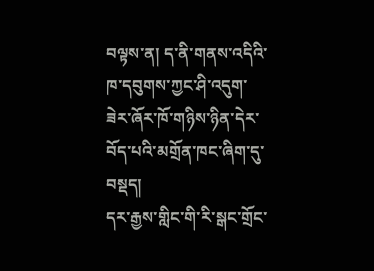བལྟས་ན། ད་ནི་གནས་འདིའི་ཁ་དབུགས་ཀྱང་ཤི་འདུག་ཟེར་ཞོར་ཁོ་གཉིས་ཉིན་དེར་བོད་པའི་མགྲོན་ཁང་ཞིག་དུ་བསྡད།
དར་རྒྱས་གླིང་གི་རི་སྒང་གྲོང་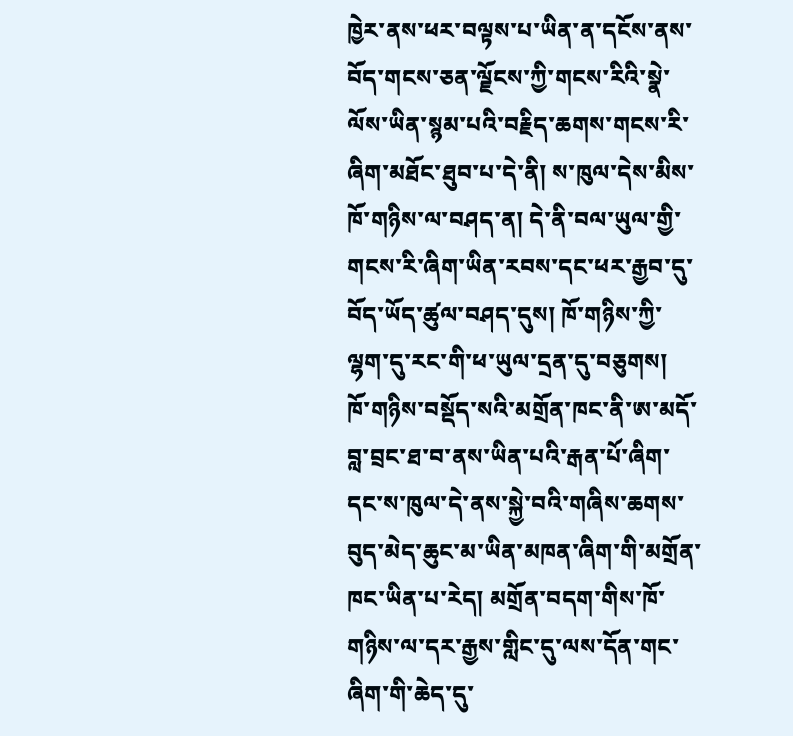ཁྱེར་ནས་ཕར་བལྟས་པ་ཡིན་ན་དངོས་ནས་བོད་གངས་ཅན་ལྗོངས་ཀྱི་གངས་རིའི་སྣེ་ལོས་ཡིན་སྙམ་པའི་བརྗིད་ཆགས་གངས་རི་ཞིག་མཐོང་ཐུབ་པ་དེ་ནི། ས་ཁུལ་དེས་མིས་ཁོ་གཉིས་ལ་བཤད་ན། དེ་ནི་བལ་ཡུལ་གྱི་གངས་རི་ཞིག་ཡིན་རབས་དང་ཕར་རྒྱབ་དུ་བོད་ཡོད་ཚུལ་བཤད་དུས། ཁོ་གཉིས་ཀྱི་ལྷག་དུ་རང་གི་ཕ་ཡུལ་དྲན་དུ་བཅུགས།
ཁོ་གཉིས་བསྡོད་སའི་མགྲོན་ཁང་ནི་ཨ་མདོ་བླ་བྲང་ཐ་བ་ནས་ཡིན་པའི་རྒན་པོ་ཞིག་དང་ས་ཁུལ་དེ་ནས་སྐྱེ་བའི་གཞིས་ཆགས་བུད་མེད་ཆུང་མ་ཡིན་མཁན་ཞིག་གི་མགྲོན་ཁང་ཡིན་པ་རེད། མགྲོན་བདག་གིས་ཁོ་གཉིས་ལ་དར་རྒྱས་གླིང་དུ་ལས་དོན་གང་ཞིག་གི་ཆེད་དུ་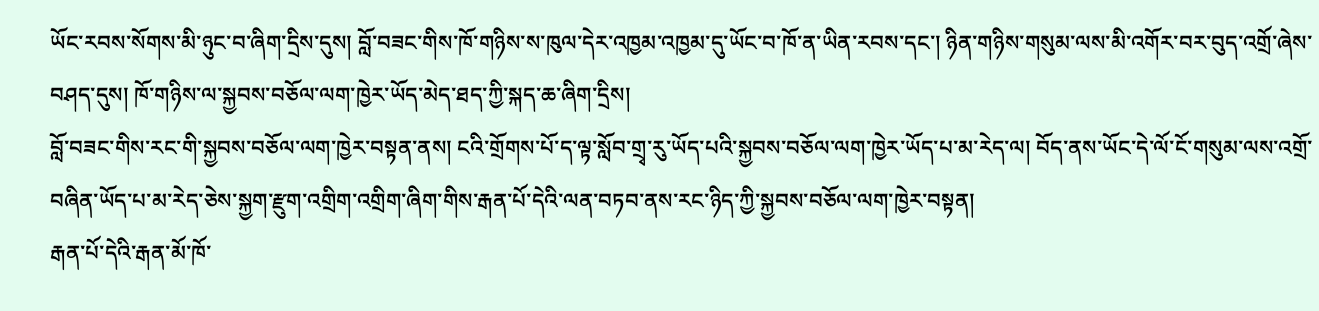ཡོང་རབས་སོགས་མི་ཉུང་བ་ཞིག་དྲིས་དུས། བློ་བཟང་གིས་ཁོ་གཉིས་ས་ཁུལ་དེར་འཁྱམ་འཁྱམ་དུ་ཡོང་བ་ཁོ་ན་ཡིན་རབས་དང་། ཉིན་གཉིས་གསུམ་ལས་མི་འགོར་བར་བུད་འགྲོ་ཞེས་བཤད་དུས། ཁོ་གཉིས་ལ་སྐྱབས་བཅོལ་ལག་ཁྱེར་ཡོད་མེད་ཐད་ཀྱི་སྐད་ཆ་ཞིག་དྲིས།
བློ་བཟང་གིས་རང་གི་སྐྱབས་བཅོལ་ལག་ཁྱེར་བསྟན་ནས། ངའི་གྲོགས་པོ་ད་ལྟ་སློབ་གྲྭ་རུ་ཡོད་པའི་སྐྱབས་བཅོལ་ལག་ཁྱེར་ཡོད་པ་མ་རེད་ལ། བོད་ནས་ཡོང་དེ་ལོ་ངོ་གསུམ་ལས་འགྲོ་བཞིན་ཡོད་པ་མ་རེད་ཅེས་སྐྱག་རྫུག་འགྲིག་འགྲིག་ཞིག་གིས་རྒན་པོ་དེའི་ལན་བཏབ་ནས་རང་ཉིད་ཀྱི་སྐྱབས་བཅོལ་ལག་ཁྱེར་བསྟན།
རྒན་པོ་དེའི་རྒན་མོ་ཁོ་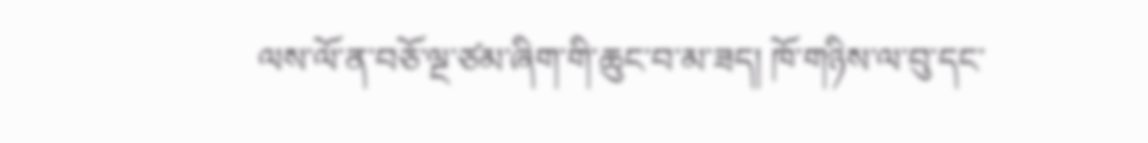ལས་ལོ་ན་བཅོ་ལྔ་ཙམ་ཞིག་གི་ཆུང་བ་མ་ཟད། ཁོ་གཉིས་ལ་བུ་དང་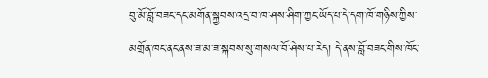བུ་མོ་བློ་བཟང་དང་མགོན་སྐྱབས་འདྲ་བ་ཁ་ཤས་ཤིག་ཀྱང་ཡོད་པ་དེ་དག་ཁོ་གཉིས་ཀྱིས་མགྲོན་ཁང་ནང་ནས་ཟ་མ་ཟ་སྐབས་སུ་གསལ་བོ་ཤེས་པ་རེད། དེ་ནས་བློ་བཟང་གིས་ཁོང་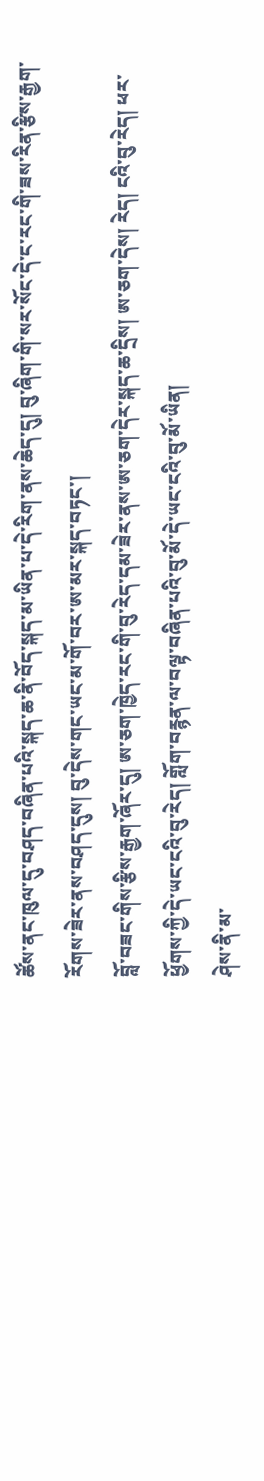ཚོས་ནང་ཁུལ་དུ་བཤད་བཞིན་པའི་སྐད་ཆ་ནི་བོད་སྐད་མ་ཡིན་པ་དེ་རིག་ནས་ཆེད་དུ། བུ་ཞིག་གི་སར་སོང་དེ་ང་རང་གི་ཟས་རིན་རྩིས་རྒྱག་རོགས་ཟེར་ནས་བཤད་དུས། བུ་དེས་གང་ཡང་མ་གོ་བར་ཨ་མར་སྐད་བཏང་།
བློ་བཟང་གིས་རྩིས་རྒྱག་ཞོར་དུ། ཨ་ཅག་ཁྱེད་རང་གི་བུ་རེད་དམ་ཟེར་ནས་ཨ་ཅག་དེར་སྐད་ཆ་དྲིས། ཨ་ཅག་དེས། རེད། ངའི་བུ་རེད། ཕར་ཕྱོགས་ཀྱི་དེ་ཡང་ངའི་བུ་རེད། གློག་བརྙན་ལ་བལྟ་བཞིན་པའི་བུ་མོ་དེ་ཡང་ངའི་བུ་མོ་ཡིན།
ཤེས་ནི་མ་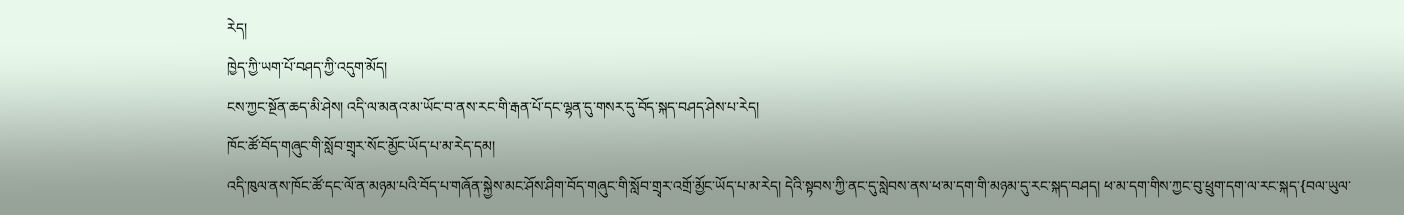རེད།
ཁྱེད་ཀྱི་ཡག་པོ་བཤད་ཀྱི་འདུག་མོད།
ངས་ཀྱང་སྔོན་ཆད་མི་ཤེས། འདི་ལ་མནའ་མ་ཡོང་བ་ནས་རང་གི་རྒན་པོ་དང་ལྷན་དུ་གསར་དུ་བོད་སྐད་བཤད་ཤེས་པ་རེད།
ཁོང་ཚོ་བོད་གཞུང་གི་སློབ་གྲྭར་སོང་མྱོང་ཡོད་པ་མ་རེད་དམ།
འདི་ཁུལ་ནས་ཁོང་ཚོ་དང་ལོ་ན་མཉམ་པའི་བོད་པ་གཞོན་སྐྱེས་མང་ཤོས་ཤིག་བོད་གཞུང་གི་སློབ་གྲྭར་འགྲོ་མྱོང་ཡོད་པ་མ་རེད། དེའི་སྟབས་ཀྱི་ནང་དུ་སླེབས་ནས་ཕ་མ་དག་གི་མཉམ་དུ་རང་སྐད་བཤད། ཕ་མ་དག་གིས་ཀྱང་བུ་ཕྲུག་དག་ལ་རང་སྐད་{བལ་ཡུལ་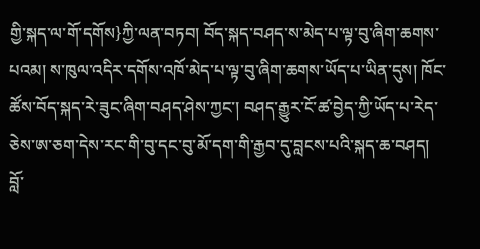གྱི་སྐད་ལ་གོ་དགོས}ཀྱི་ལན་བཏབ། བོད་སྐད་བཤད་ས་མེད་པ་ལྟ་བུ་ཞིག་ཆགས་པའམ། ས་ཁུལ་འདིར་དགོས་འཁོ་མེད་པ་ལྟ་བུ་ཞིག་ཆགས་ཡོད་པ་ཡིན་དུས། ཁོང་ཚོས་བོད་སྐད་རེ་ཟུང་ཞིག་བཤད་ཤེས་ཀྱང་། བཤད་རྒྱུར་ངོ་ཚ་བྱེད་ཀྱི་ཡོད་པ་རེད་ཅེས་ཨ་ཅག་དེས་རང་གི་བུ་དང་བུ་མོ་དག་གི་རྒྱབ་དུ་བླངས་པའི་སྐད་ཆ་བཤད།
བློ་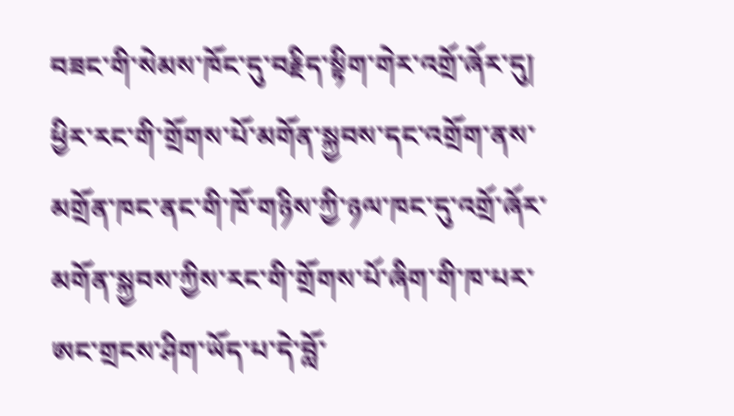བཟང་གི་སེམས་ཁོང་དུ་བརྗིད་སྟིག་གེར་འགྲོ་ཞོར་དུ། ཕྱིར་རང་གི་གྲོགས་པོ་མགོན་སྐྱབས་དང་འགྲོག་ནས་མགྲོན་ཁང་ནང་གི་ཁོ་གཉིས་ཀྱི་ཉལ་ཁང་དུ་འགྲོ་ཞོར་མགོན་སྐྱབས་ཀྱིས་རང་གི་གྲོགས་པོ་ཞིག་གི་ཁ་པར་ཨང་གྲངས་ཤིག་ཡོད་པ་དེ་བློ་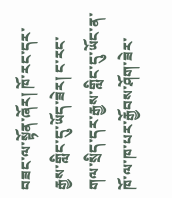བཟང་ལ་སྟོན་ཞོར། ཁོ་རང་དར་རྒྱས་གླིང་དུ་ཡོད་ཟེར། ང་རང་གལ་སྲིད་དར་རྒྱས་གླིང་དུ་ཡོང་ན་ཁོ་ལ་ཁ་པར་རྒྱོབས་ཤོག་ཟེར་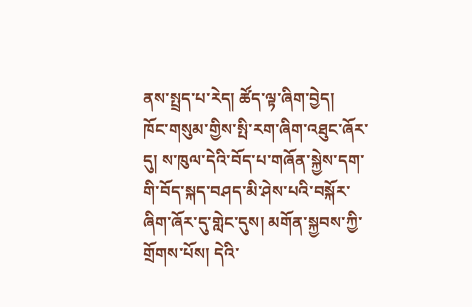ནས་སྤྲད་པ་རེད། ཚོད་ལྟ་ཞིག་བྱེད།
ཁོང་གསུམ་གྱིས་སྤི་རག་ཞིག་འཐུང་ཞོར་དུ། ས་ཁུལ་དེའི་བོད་པ་གཞོན་སྐྱེས་དག་གི་བོད་སྐད་བཤད་མི་ཤེས་པའི་བསྐོར་ཞིག་ཞོར་དུ་གླེང་དུས། མགོན་སྐྱབས་ཀྱི་གྲོགས་པོས། དེའི་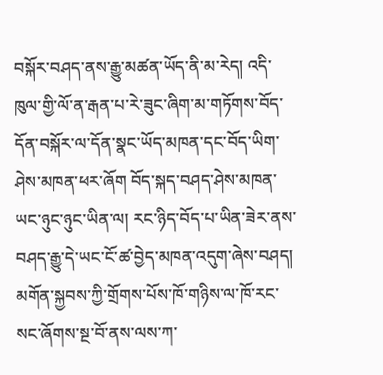བསྐོར་བཤད་ནས་རྒྱུ་མཚན་ཡོད་ནི་མ་རེད། འདི་ཁུལ་གྱི་ལོ་ན་རྒན་པ་རེ་ཟུང་ཞིག་མ་གཏོགས་བོད་དོན་བསྐོར་ལ་དོན་སྣང་ཡོད་མཁན་དང་བོད་ཡིག་ཤེས་མཁན་ཕར་ཞོག བོད་སྐད་བཤད་ཤེས་མཁན་ཡང་ཉུང་ཉུང་ཡིན་ལ། རང་ཉིད་བོད་པ་ཡིན་ཟེར་ནས་བཤད་རྒྱུ་དེ་ཡང་ངོ་ཚ་བྱེད་མཁན་འདུག་ཞེས་བཤད།
མགོན་སྐྱབས་ཀྱི་གྲོགས་པོས་ཁོ་གཉིས་ལ་ཁོ་རང་སང་ཞོགས་སྔ་བོ་ནས་ལས་ཀ་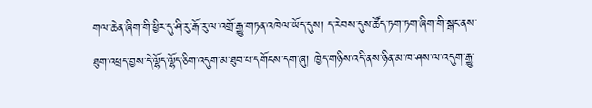གལ་ཆེན་ཞིག་གི་ཕྱིར་དུ་ཤི་རུ་རྒོ་རུ་ལ་འགྲོ་རྒྱུ་གཏན་འཁེལ་ཡོད་དུས། ད་རེབས་དུས་ཚོད་ཏག་ཏག་ཞིག་གི་སྒང་ནས་ཐུག་འཕྲད་བྱས་དེ་ལྷོད་ལྷོད་ཅིག་འདུག་མ་ཐུབ་པ་དགོངས་དག་ཞུ། ཁྱེད་གཉིས་འདི་ནས་ཉིན་མ་ཁ་ཤས་ལ་འདུག་རྒྱུ་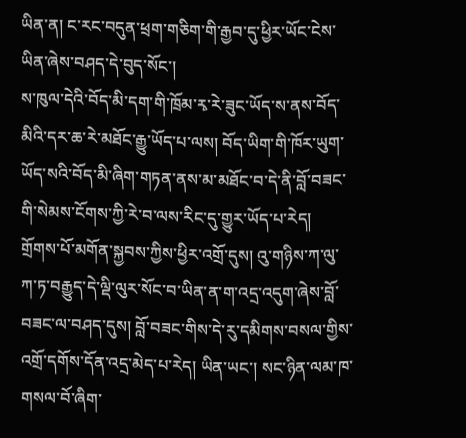ཡིན་ན། ང་རང་བདུན་ཕྲག་གཅིག་གི་རྒྱབ་དུ་ཕྱིར་ཡོང་ངེས་ཡིན་ཞེས་བཤད་དེ་བུད་སོང་།
ས་ཁུལ་དེའི་བོད་མི་དག་གི་ཁྲོམ་རྭ་རེ་ཟུང་ཡོད་ས་ནས་བོད་མིའི་དར་ཆ་རེ་མཐོང་རྒྱུ་ཡོད་པ་ལས། བོད་ཡིག་གི་ཁོར་ཡུག་ཡོད་སའི་བོད་མི་ཞིག་གཏན་ནས་མ་མཐོང་བ་དེ་ནི་བློ་བཟང་གི་སེམས་ངོགས་ཀྱི་རེ་བ་ལས་རིང་དུ་གྱུར་ཡོད་པ་རེད།
གྲོགས་པོ་མགོན་སྐྱབས་ཀྱིས་ཕྱིར་འགྲོ་དུས། འུ་གཉིས་ཀ་ལུ་ཀ་ཏ་བརྒྱུད་དེ་ལྡི་ལུར་སོང་བ་ཡིན་ན་ག་འདྲ་འདུག་ཞེས་བློ་བཟང་ལ་བཤད་དུས། བློ་བཟང་གིས་དེ་རུ་དམིགས་བསལ་གྱིས་འགྲོ་དགོས་དོན་འདྲ་མེད་པ་རེད། ཡིན་ཡང་། སང་ཉིན་ལམ་ཁ་གསལ་བོ་ཞིག་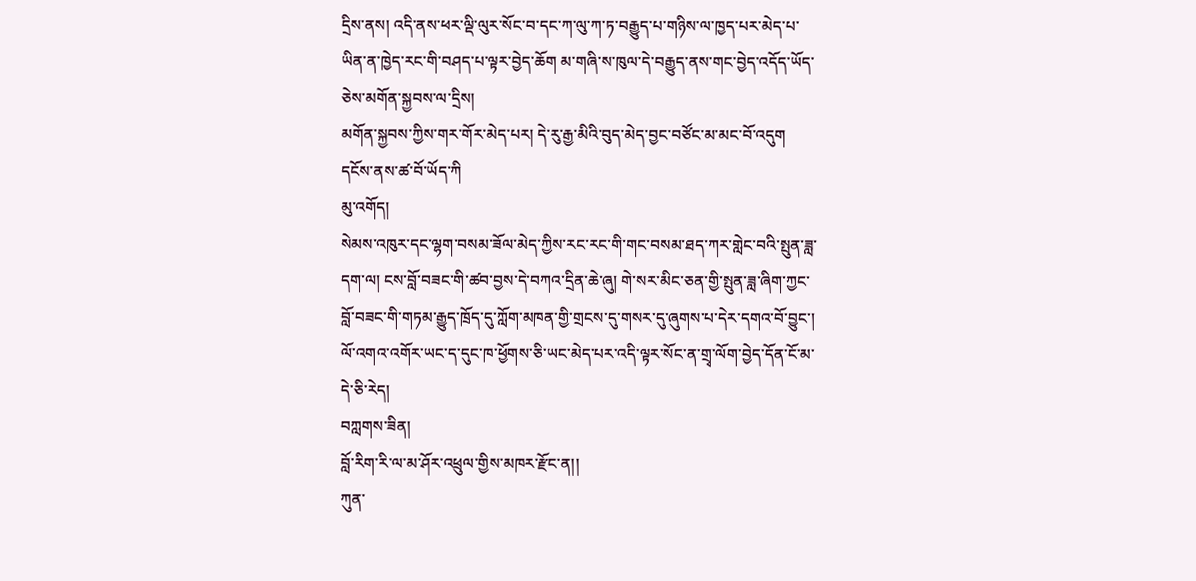དྲིས་ནས། འདི་ནས་ཕར་ལྡི་ལུར་སོང་བ་དང་ཀ་ལུ་ཀ་ཏ་བརྒྱུད་པ་གཉིས་ལ་ཁྱད་པར་མེད་པ་ཡིན་ན་ཁྱེད་རང་གི་བཤད་པ་ལྟར་བྱེད་ཆོག མ་གཞི་ས་ཁུལ་དེ་བརྒྱུད་ནས་གང་བྱེད་འདོད་ཡོད་ཅེས་མགོན་སྐྱབས་ལ་དྲིས།
མགོན་སྐྱབས་ཀྱིས་གར་གོར་མེད་པར། དེ་རུ་རྒྱ་མིའི་བུད་མེད་བྱང་བཙོང་མ་མང་བོ་འདུག དངོས་ནས་ཚ་བོ་ཡོད་ཀི
མུ་འགོད།
སེམས་འཁུར་དང་ལྷག་བསམ་ཟོལ་མེད་ཀྱིས་རང་རང་གི་གང་བསམ་ཐད་ཀར་གླེང་བའི་སྤུན་ཟླ་དག་ལ། ངས་བློ་བཟང་གི་ཚབ་བྱས་དེ་བཀའ་དྲིན་ཆེ་ཞུ། གེ་སར་མིང་ཅན་གྱི་སྤུན་ཟླ་ཞིག་ཀྱང་བློ་བཟང་གི་གཏམ་རྒྱུད་ཁྲོད་དུ་ཀློག་མཁན་གྱི་གྲངས་དུ་གསར་དུ་ཞུགས་པ་དེར་དགའ་བོ་བྱུང་།
ལོ་འགའ་འགོར་ཡང་ད་དུང་ཁ་ཕྱོགས་ཅི་ཡང་མེད་པར་འདི་ལྟར་སོང་ན་གྲྭ་ལོག་བྱེད་དོན་ངོ་མ་དེ་ཅི་རེད།
བཀླགས་ཟིན།
བློ་རིག་རི་ལ་མ་ཤོར་འཕྲུལ་གྱིས་མཁར་རྫོང་ན།།
ཀུན་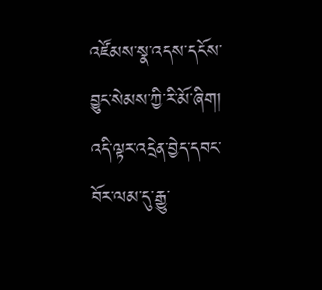འཛོམས་སྣ་འདས་དངོས་བྱུང་སེམས་ཀྱི་རི་མོ་ཞིག།
འདི་ལྟར་འདྲེན་བྱེད་དབང་བོར་ལམ་དུ་རྒྱུ་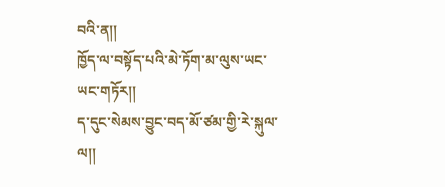བའི་ན།།
ཁྱོད་ལ་བསྟོད་པའི་མེ་ཏོག་མ་ལུས་ཡང་ཡང་གཏོར།།
ད་དུང་སེམས་བྱུང་བད་མོ་ཙམ་གྱི་རེ་སྐུལ་ལ།།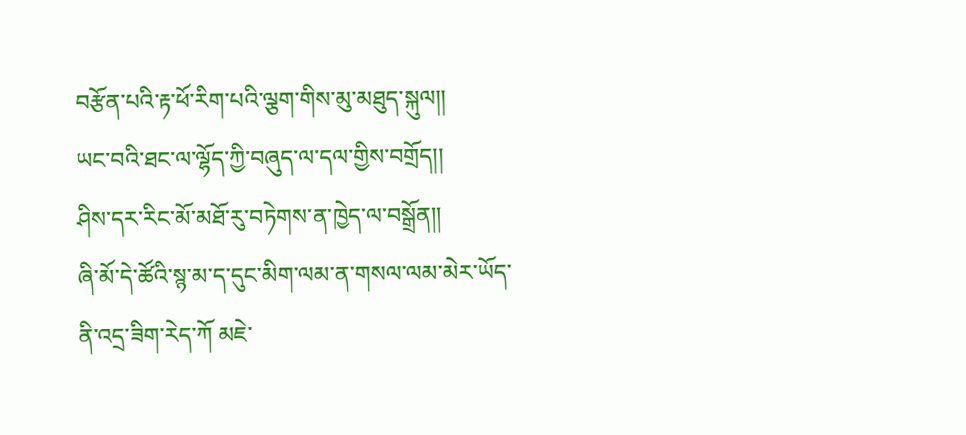བརྩོན་པའི་རྟ་ཕོ་རིག་པའི་ལྕག་གིས་མུ་མཐུད་སྐུལ།།
ཡང་བའི་ཐང་ལ་ལྷོད་ཀྱི་བཞུད་ལ་དལ་གྱིས་བགྲོད།།
ཤིས་དར་རིང་མོ་མཐོ་རུ་བཏེགས་ན་ཁྱེད་ལ་བསྒྲོན།།
ཞི་མོ་དེ་ཚོའི་སྙ་མ་ད་དུང་མིག་ལམ་ན་གསལ་ལམ་མེར་ཡོད་ནི་འདྲ་ཟིག་རེད་ཀོ མཇེ་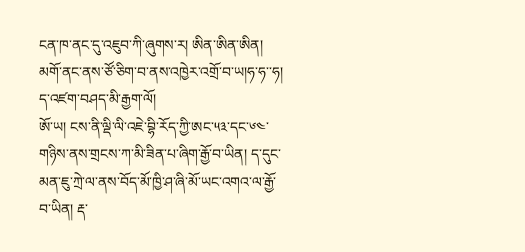ངན་ཁ་ནང་དུ་འཇུབ་ཀི་ཞུགས་ར། ཨིན་ཨིན་ཨིན། མགོ་ནང་ནས་ཙོ་ཅིག་བ་ནས་འཁྱེར་འགྲོ་བ་ཡ།ཧ་ཧ་་ཧ། ད་འཛག་བཤད་མི་རྒྱག་ལོ།
ཨོ་ཡ། ངས་ནི་ལྡི་ལི་འཇེ་བྷི་རོད་ཀྱི་ཨང་༥༣་དང་༦༤་གཉིས་ནས་གྲངས་ཀ་མི་ཟིན་པ་ཞིག་རྒྱོ་བ་ཡིན། ད་དུང་མན་ཇུ་ཀྲེ་ལ་ནས་བོད་མོ་ཁྱི་ཤ་ཞི་མོ་ཡང་འགའ་ལ་རྒྱོ་བ་ཡིན། རྡ་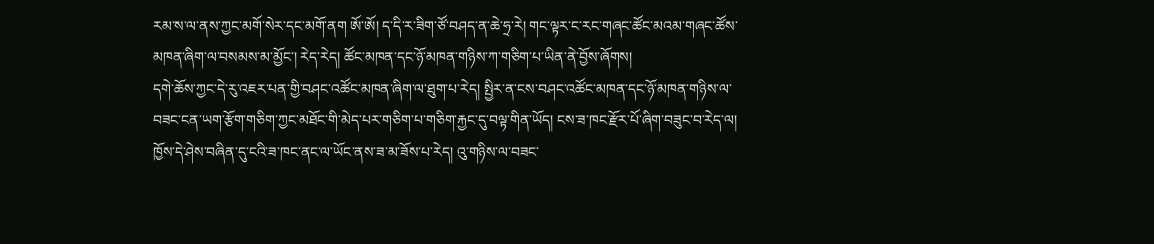རམ་ས་ལ་ནས་ཀྱང་མགོ་སེར་དང་མགོ་ནག ཨོ་ཨོ། ད་དི་ར་ཟིག་ཙོ་བཤད་ན་ཆེ་ཧྲ་རེ། གང་ལྟར་ང་རང་གཞང་ཚོང་མའམ་གཞང་ཚོས་མཁན་ཞིག་ལ་བསམས་མ་མྱོང་། རེད་རེད། ཚོང་མཁན་དང་ཉོ་མཁན་གཉིས་ཀ་གཅིག་པ་ཡིན་ནེ་བྱོས་ཞོགས།
དགེ་ཆོས་ཀྱང་དེ་རུ་འཇར་པན་གྱི་བཤང་འཚོང་མཁན་ཞིག་ལ་ཐུག་པ་རེད། སྤྱིར་ན་ངས་བཤང་འཚོང་མཁན་དང་ཉོ་མཁན་གཉིས་ལ་བཟང་ངན་ཡག་རྩོག་གཅིག་ཀྱང་མཐོང་གི་མེད་པར་གཅིག་པ་གཅིག་རྐྱང་དུ་བལྟ་གིན་ཡོད། ངས་ཟ་ཁང་རྫོར་པོ་ཞིག་བཟུང་བ་རེད་ལ། ཁྱོས་དེ་ཤེས་བཞིན་དུ་ངའི་ཟ་ཁང་ནང་ལ་ཡོང་ནས་ཟ་མ་ཟོས་པ་རེད། འུ་གཉིས་ལ་བཟང་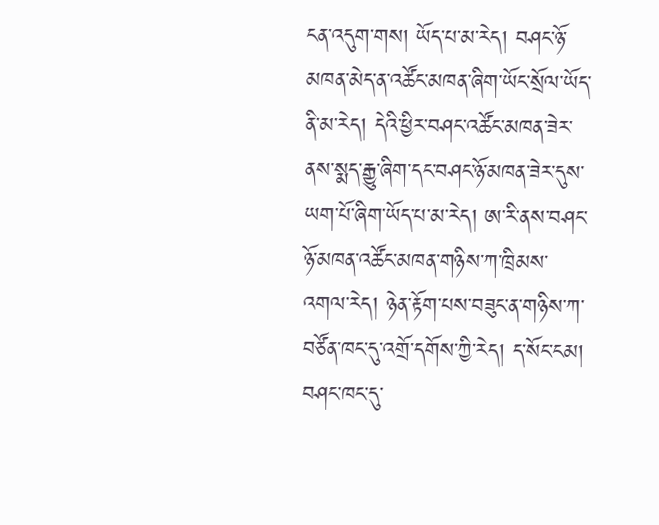ངན་འདུག་གས། ཡོད་པ་མ་རེད། བཤང་ཉོ་མཁན་མེད་ན་འཚོང་མཁན་ཞིག་ཡོང་སྲོལ་ཡོད་ནི་མ་རེད། དེའི་ཕྱིར་བཤང་འཚོང་མཁན་ཟེར་ནས་སྨད་རྒྱུ་ཞིག་དང་བཤང་ཉོ་མཁན་ཟེར་དུས་ཡག་པོ་ཞིག་ཡོད་པ་མ་རེད། ཨ་རི་ནས་བཤང་ཉོ་མཁན་འཚོང་མཁན་གཉིས་ཀ་ཁྲིམས་འགལ་རེད། ཉེན་རྟོག་པས་བཟུང་ན་གཉིས་ཀ་བཙོན་ཁང་དུ་འགྲོ་དགོས་ཀྱི་རེད། ད་སོང་ངམ། བཤང་ཁང་དུ་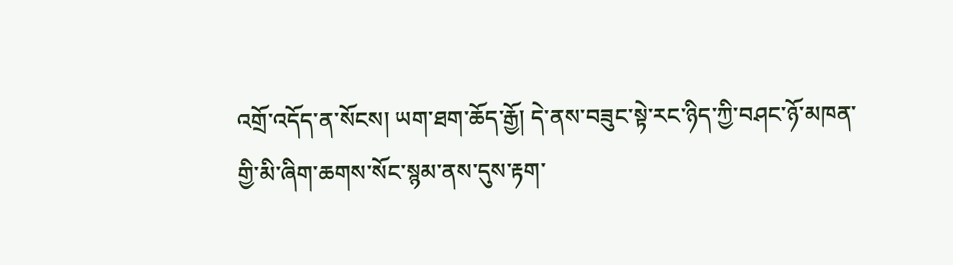འགྲོ་འདོད་ན་སོངས། ཡག་ཐག་ཆོད་རྒྱོ། དེ་ནས་བཟུང་སྟེ་རང་ཉིད་ཀྱི་བཤང་ཉོ་མཁན་གྱི་མི་ཞིག་ཆགས་སོང་སྙམ་ནས་དུས་རྟག་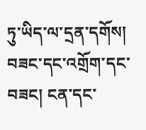ཏུ་ཡིད་ལ་དྲན་དགོས།
བཟང་དང་འགྲོག་དང་བཟང། ངན་དང་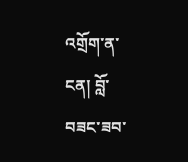འགྲོག་ན་ངན། བློ་བཟང་ཟབ་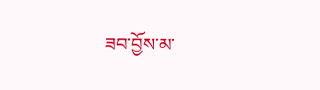ཟབ་བྱོས་མ་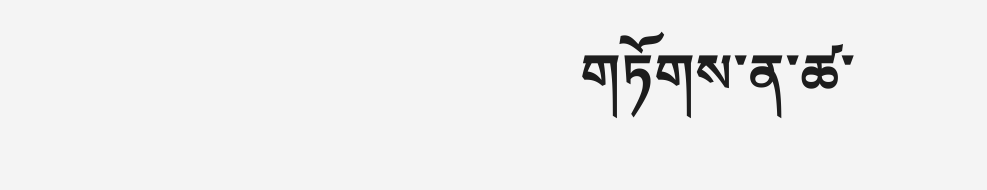གཏོགས་ན་ཚ་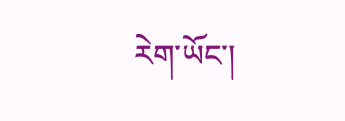རེག་ཡོང་།